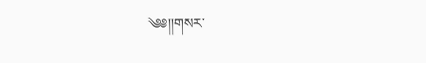༄༅།།གསར་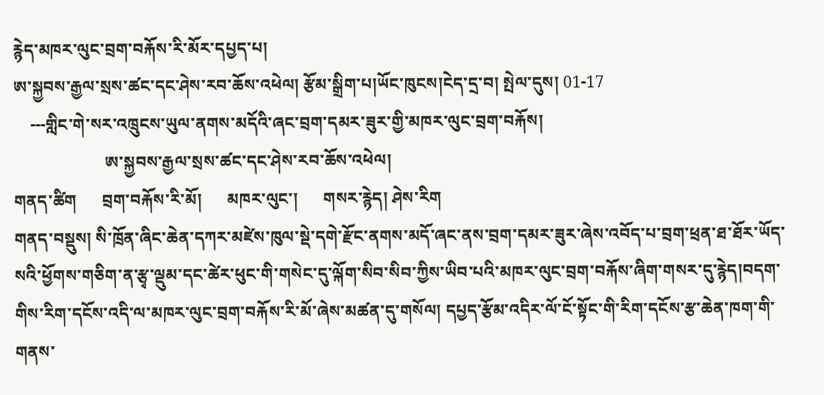རྙེད་མཁར་ལུང་བྲག་བརྐོས་རི་མོར་དཔྱད་པ།
ཨ་སྐྱབས་རྒྱལ་སྲས་ཚང་དང་ཤེས་རབ་ཆོས་འཕེལ། རྩོམ་སྒྲིག་པ།ཡོང་ཁུངས།ངེད་དྲ་བ། སྤེལ་དུས། 01-17
    ---གླིང་གེ་སར་འཁྲུངས་ཡུལ་ནགས་མདོའི་ཞང་བྲག་དམར་ཟུར་གྱི་མཁར་ལུང་བྲག་བརྐོས།
                      ཨ་སྐྱབས་རྒྱལ་སྲས་ཚང་དང་ཤེས་རབ་ཆོས་འཕེལ།
གནད་ཚིག      བྲག་བརྐོས་རི་མོ།      མཁར་ལུང་།      གསར་རྙེད། ཤེས་རིག
གནད་བསྡུས། སི་ཁྲོན་ཞིང་ཆེན་དཀར་མཛེས་ཁུལ་སྡེ་དགེ་རྫོང་ནགས་མདོ་ཞང་ནས་བྲག་དམར་ཟུར་ཞེས་འབོད་པ་བྲག་ཕྲན་ཐ་ཐོར་ཡོད་སའི་ཕྱོགས་གཅིག་ན་རྩྭ་ལྡུམ་དང་ཚེར་ཕུང་གི་གསེང་དུ་ལྐོག་སིབ་སིབ་ཀྱིས་ཡིབ་པའི་མཁར་ལུང་བྲག་བརྐོས་ཞིག་གསར་དུ་རྙེད།བདག་གིས་རིག་དངོས་འདི་ལ་མཁར་ལུང་བྲག་བརྐོས་རི་མོ་ཞེས་མཚན་དུ་གསོལ། དཔྱད་རྩོམ་འདིར་ལོ་ངོ་སྟོང་གི་རིག་དངོས་རྩ་ཆེན་ཁག་གི་གནས་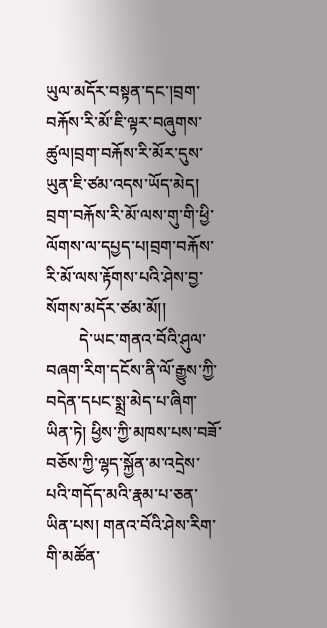ཡུལ་མདོར་བསྟན་དང་།བྲག་བརྐོས་རི་མོ་ཇི་ལྟར་བཞུགས་ཚུལ།བྲག་བརྐོས་རི་མོར་དུས་ཡུན་ཇི་ཙམ་འདས་ཡོད་མེད། བྲག་བརྐོས་རི་མོ་ལས་གུ་གི་ཕྱི་ལོགས་ལ་དཔྱད་པ།བྲག་བརྐོས་རི་མོ་ལས་རྟོགས་པའི་ཤེས་བྱ་སོགས་མདོར་ཙམ་མོ།།
        དེ་ཡང་གནའ་བོའི་ཤུལ་བཞག་རིག་དངོས་ནི་ལོ་རྒྱུས་ཀྱི་བདེན་དཔང་སྨྲ་མེད་པ་ཞིག་ཡིན་ཏེ། ཕྱིས་ཀྱི་མཁས་པས་བཟོ་བཅོས་ཀྱི་ལྷད་སྐྱོན་མ་འདྲེས་པའི་གདོད་མའི་རྣམ་པ་ཅན་ཡིན་པས། གནའ་བོའི་ཤེས་རིག་གི་མཚོན་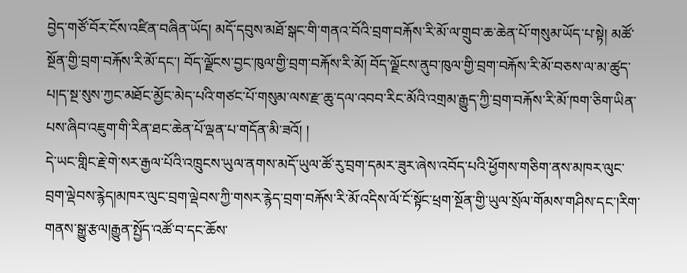བྱེད་གཙོ་བོར་ངོས་འཛིན་བཞིན་ཡོད། མདོ་དབུས་མཐོ་སྒང་གི་གནའ་བོའི་བྲག་བརྐོས་རི་མོ་ལ་གྲུབ་ཆ་ཆེན་པོ་གསུམ་ཡོད་པ་སྟེ། མཚོ་སྔོན་གྱི་བྲག་བརྐོས་རི་མོ་དང་། བོད་ལྗོངས་བྱང་ཁུལ་གྱི་བྲག་བརྐོས་རི་མོ། བོད་ལྗོངས་ནུབ་ཁུལ་གྱི་བྲག་བརྐོས་རི་མོ་བཅས་ལ་མ་ཚུད་པ།ད་སྔ་སུས་ཀྱང་མཐོང་མྱོང་མེད་པའི་གཙང་པོ་གསུམ་ལས་རྫ་ཆུ་དལ་འབབ་རིང་མོའི་འགྲམ་རྒྱུད་ཀྱི་བྲག་བརྐོས་རི་མོ་ཁག་ཅིག་ཡིན་པས་ཞིབ་འཇུག་གི་རིན་ཐང་ཆེན་པོ་ལྡན་པ་གདོན་མི་ཟའོ། །
དེ་ཡང་གླིང་རྗེ་གེ་སར་རྒྱལ་པོའི་འཁྲུངས་ཡུལ་ནགས་མདོ་ཡུལ་ཚོ་རུ་བྲག་དམར་ཟུར་ཞེས་འབོད་པའི་ཕྱོགས་གཅིག་ནས་མཁར་ལུང་བྲག་ལྡེབས་རྙེད།མཁར་ལུང་བྲག་ལྡེབས་ཀྱི་གསར་རྙེད་བྲག་བརྐོས་རི་མོ་འདིས་ལོ་ངོ་སྟོང་ཕྲག་སྔོན་གྱི་ཡུལ་སྲོལ་གོམས་གཤིས་དང་།རིག་གནས་སྒྱུ་རྩལ།རྒྱུན་སྤྱོད་འཚོ་བ་དང་ཆོས་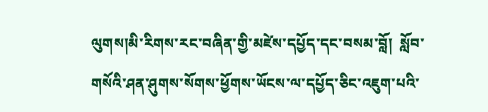ལུགས།མི་རིགས་རང་བཞིན་གྱི་མཛེས་དཔྱོད་དང་བསམ་བློ།  སློབ་གསོའི་ཤན་ཤུགས་སོགས་ཕྱོགས་ཡོངས་ལ་དཔྱོད་ཅིང་འཇུག་པའི་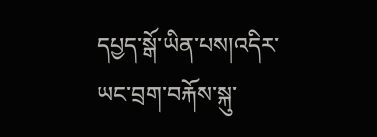དཔྱད་སྒོ་ཡིན་པས།འདིར་ཡང་བྲག་བརྐོས་སྐུ་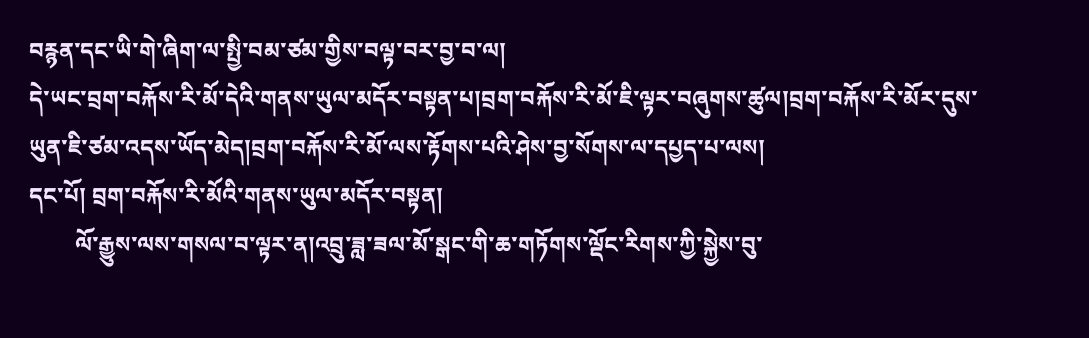བརྙན་དང་ཡི་གེ་ཞིག་ལ་སྤྱི་བམ་ཙམ་གྱིས་བལྟ་བར་བྱ་བ་ལ།
དེ་ཡང་བྲག་བརྐོས་རི་མོ་དེའི་གནས་ཡུལ་མདོར་བསྟན་པ།བྲག་བརྐོས་རི་མོ་ཇི་ལྟར་བཞུགས་ཚུལ།བྲག་བརྐོས་རི་མོར་དུས་ཡུན་ཇི་ཙམ་འདས་ཡོད་མེད།བྲག་བརྐོས་རི་མོ་ལས་རྟོགས་པའི་ཤེས་བྱ་སོགས་ལ་དཔྱད་པ་ལས།
དང་པོ། བྲག་བརྐོས་རི་མོའི་གནས་ཡུལ་མདོར་བསྟན།
        ལོ་རྒྱུས་ལས་གསལ་བ་ལྟར་ན།འབྲུ་ཟླ་ཟལ་མོ་སྒང་གི་ཆ་གཏོགས་ལྡོང་རིགས་ཀྱི་སྐྱེས་བུ་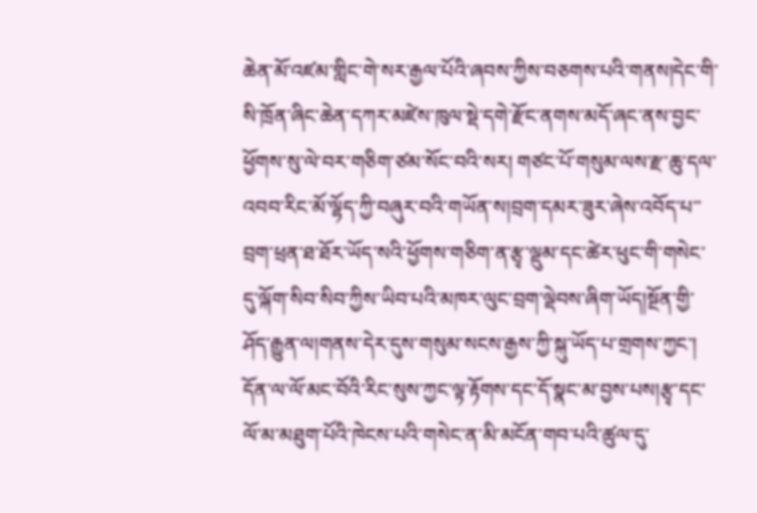ཆེན་མོ་འཛམ་གླིང་གེ་སར་རྒྱལ་པོའི་ཞབས་ཀྱིས་བཅགས་པའི་གནས།དེང་གི་སི་ཁྲོན་ཞིང་ཆེན་དཀར་མཛེས་ཁུལ་སྡེ་དགེ་རྫོང་ནགས་མདོ་ཞང་ནས་བྱང་ཕྱོགས་སུ་ལེ་བར་གཅིག་ཙམ་སོང་བའི་སར། གཙང་པོ་གསུམ་ལས་རྫ་ཆུ་དལ་འབབ་རིང་མོ་ལྷོད་ཀྱི་བཞུར་བའི་གཡོན་ས།བྲག་དམར་ཟུར་ཞེས་འབོད་པ་་བྲག་ཕྲན་ཐ་ཐོར་ཡོད་སའི་ཕྱོགས་གཅིག་ན་རྩྭ་ལྡུམ་དང་ཚེར་ཕུང་གི་གསེང་དུ་ལྐོག་སིབ་སིབ་ཀྱིས་ཡིབ་པའི་མཁར་ལུང་བྲག་ལྡེབས་ཞིག་ཡོད།སྔོན་གྱི་ཤོད་རྒྱུན་ལ།གནས་དེར་དུས་གསུམ་སངས་རྒྱས་ཀྱི་སྐུ་ཡོད་པ་གྲགས་ཀྱང་། དོན་ལ་ལོ་མང་བོའི་རིང་སུས་ཀྱང་ལྟ་རྟོགས་དང་དོ་སྣང་མ་བྱས་པས།རྩྭ་དང་ལོ་མ་མཐུག་པོའི་ཁེངས་པའི་གསེང་ན་མི་མངོན་གབ་པའི་ཚུལ་དུ་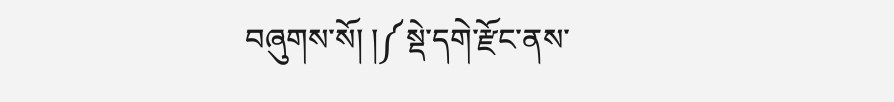བཞུགས་སོ། །༼སྡེ་དགེ་རྫོང་ནས་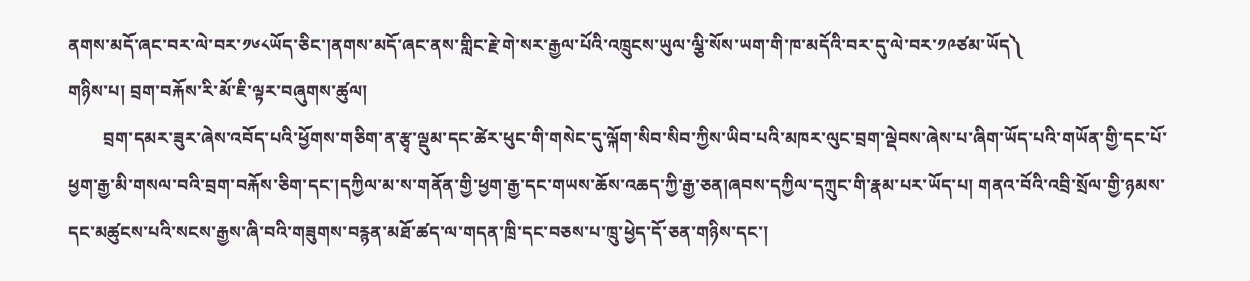ནགས་མདོ་ཞང་བར་ལེ་བར་༡༦༨ཡོད་ཅིང་།ནགས་མདོ་ཞང་ནས་གླིང་རྗེ་གེ་སར་རྒྱལ་པོའི་འཁྲུངས་ཡུལ་ལྕི་སོས་ཡག་གི་ཁ་མདོའི་བར་དུ་ལེ་བར་༡༩ཙམ་ཡོད༽
གཉིས་པ། བྲག་བརྐོས་རི་མོ་ཇི་ལྟར་བཞུགས་ཚུལ།
        བྲག་དམར་ཟུར་ཞེས་འབོད་པའི་ཕྱོགས་གཅིག་ན་རྩྭ་ལྡུམ་དང་ཚེར་ཕུང་གི་གསེང་དུ་ལྐོག་སིབ་སིབ་ཀྱིས་ཡིབ་པའི་མཁར་ལུང་བྲག་ལྡེབས་ཞེས་པ་ཞིག་ཡོད་པའི་གཡོན་གྱི་དང་པོ་ཕྱག་རྒྱ་མི་གསལ་བའི་བྲག་བརྐོས་ཅིག་དང་།དཀྱིལ་མ་ས་གནོན་གྱི་ཕྱག་རྒྱ་དང་གཡས་ཆོས་འཆད་ཀྱི་རྒྱ་ཅན།ཞབས་དཀྱིལ་དཀྲུང་གི་རྣམ་པར་ཡོད་པ། གནའ་བོའི་འབྲི་སྲོལ་གྱི་ཉམས་དང་མཚུངས་པའི་སངས་རྒྱས་ཞི་བའི་གཟུགས་བརྙན་མཐོ་ཚད་ལ་གདན་ཁྲི་དང་བཅས་པ་ཁྲུ་ཕྱེད་དོ་ཅན་གཉིས་དང་།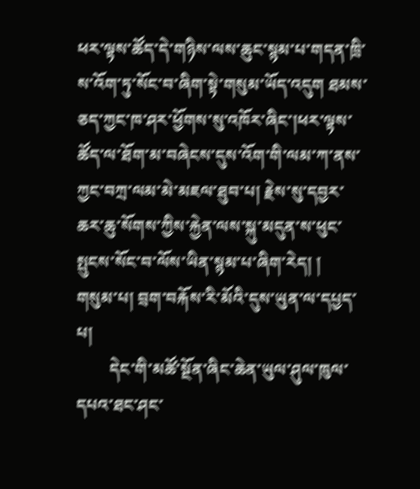ཕར་ལྟས་ཚོད་དེ་གཉིས་ལས་ཆུང་སྙམ་པ་གདན་ཁྲི་ས་འོག་ཏུ་སོང་བ་ཞིག་སྟེ་གསུམ་ཡོད་འདུག ཐམས་ཅད་ཀྱང་ཁ་ཤར་ཕྱོགས་སུ་འཁོར་ཞིང་།ཕར་ལྟས་ཚོད་ལ་ཐོག་མ་བཞེངས་དུས་འོག་གི་ལམ་ཀ་ནས་ཀྱང་བཀྲ་ལམ་མེ་མཇལ་ཐུབ་པ། རྗེས་སུ་དབྱར་ཆར་ཆུ་སོགས་ཀྱིས་རྐྱེན་ལས་སྐུ་མདུན་ས་ཕུང་སྤུངས་སོང་བ་ལོས་ཡིན་སྙམ་པ་ཞིག་རེད། །
གསུམ་པ། བྲག་བརྐོས་རི་མོའི་དུས་ཡུན་ལ་དཔྱད་པ།
        དེང་གི་མཚོ་སྔོན་ཞིང་ཆེན་ཡུལ་ཤུལ་ཁུལ་དཔའ་ཐང་ཤང་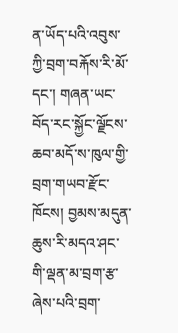ན་ཡོད་པའི་འབུས་ཀྱི་བྲག་བརྐོས་རི་མོ་དང་། གཞན་ཡང་བོད་རང་སྐྱོང་ལྗོངས་ཆབ་མདོ་ས་ཁུལ་གྱི་བྲག་གཡབ་རྫོང་ཁོངས། བྱམས་མདུན་ཆུས་རི་མདའ་ཤང་གི་ལྡན་མ་བྲག་རྩ་ཞེས་པའི་བྲག་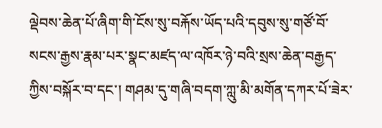ལྡེབས་ཆེན་པོ་ཞིག་གི་ངོས་སུ་བརྐོས་ཡོད་པའི་དབུས་སུ་གཙོ་བོ་སངས་རྒྱས་རྣམ་པར་སྣང་མཛད་ལ་འཁོར་ཉེ་བའི་སྲས་ཆེན་བརྒྱད་ཀྱིས་བསྐོར་བ་དང་། གཤམ་དུ་གཞི་བདག་ཀླུ་མི་མགོན་དཀར་པོ་ཟེར་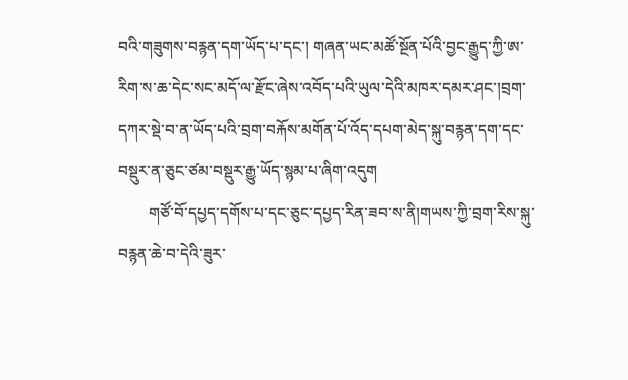བའི་གཟུགས་བརྙན་དག་ཡོད་པ་དང་། གཞན་ཡང་མཚོ་སྔོན་པོའི་བྱང་རྒྱུད་ཀྱི་ཨ་རིག་ས་ཆ་དེང་སང་མདོ་ལ་རྫོང་ཞེས་འབོད་པའི་ཡུལ་དེའི་མཁར་དམར་ཤང་།བྲག་དཀར་སྡེ་བ་ན་ཡོད་པའི་བྲག་བརྐོས་མགོན་པོ་འོད་དཔག་མེད་སྐུ་བརྙན་དག་དང་བསྡུར་ན་ཅུང་ཙམ་བསྡུར་རྒྱུ་ཡོད་སྙམ་པ་ཞིག་འདུག
        གཙོ་བོ་དཔྱད་དགོས་པ་དང་ཅུང་དཔྱད་རིན་ཟབ་ས་ནི།གཡས་ཀྱི་བྲག་རིས་སྐུ་བརྙན་ཆེ་བ་དེའི་ཟུར་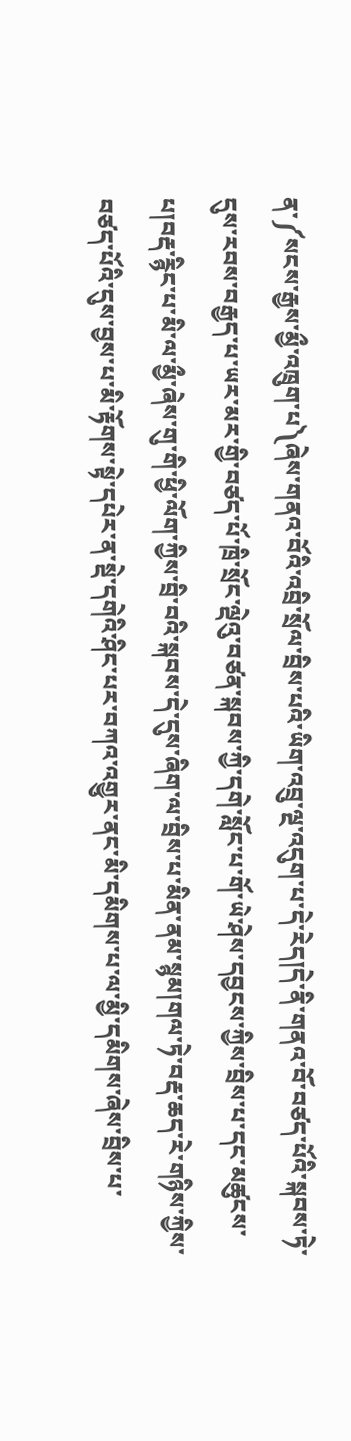ན་༼སངས་རྒྱས་མྱྀ་འཁྲུག་པ༽ཞེས་གནའ་བོའི་འབྲི་སྲོལ་བྲིས་པའི་ཡིག་འབྲུ་ལྔ་འདུག་པ་དེ་རེད།དེ་ནི་གནའ་བོ་བཙད་པོའི་སྐབས་ཏེ་དུས་རབས་བརྒྱད་པ་ཡར་མར་གྱི་བཙད་པོ་ཁྲི་སྲོང་ལྡེའུ་བཙན་སྐབས་ཀྱི་དགེ་སློང་པ་གོ་ཡེ་ཤེས་དབྱངས་ཀྱིས་བྲིས་པ་དང་མཚུངས་པ།བརྡ་རྙིང་པ་མི་ལ་མྱྀ་ཞེས་གུ་གི་ཕྱི་ལོག་ཀྱིས་བྲི་བའི་སྐབས་དེ་དུས་ཞིག་ལ་བྲིས་པ་མིན་ནམ་སྙམ།གལ་ཏེ་བརྡ་ཆད་རེ་གཉིས་ཀྱིས་བཙད་པོའི་དུས་བྱས་པ་མི་རྟོགས་སྟེ་དཔེར་ན་སྡེ་དགེའི་ཤིང་པར་བཀའ་འགྱུར་ནང་མི་དམིགས་པ་ལ་མྱི་དམིགས་ཞེས་བྲིས་པ་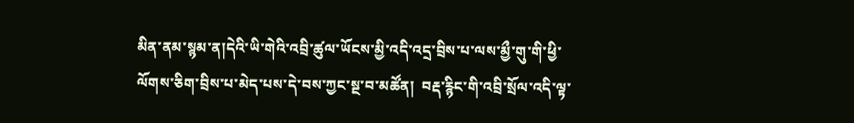མིན་ནམ་སྙམ་ན།དེའི་ཡི་གེའི་འབྲི་ཚུལ་ཡོངས་མྱི་འདི་འདྲ་བྲིས་པ་ལས་མྱྀ་གུ་གི་ཕྱི་ལོགས་ཅིག་བྲིས་པ་མེད་པས་དེ་བས་ཀྱང་སྔ་བ་མཚོན།  བརྡ་རྙིང་གི་འབྲི་སྲོལ་འདི་ལྟ་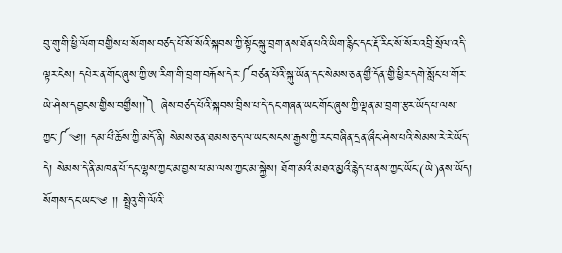བུ་གུ་གི་ཕྱི་ལོག་བགྱིས་པ་སོགས་བཙད་པོ་སོ་སོའི་སྐབས་ཀྱི་སྟོང་སྐུ་བྲག་ནས་ཐོན་པའི་ཡིག་རྙིང་དང་རྡོ་རིང་སོ་སོར་འབྲི་སྲོལ་འདི་ལྟར་ངེས། དཔེར་ན་གོང་ཞུས་ཀྱི་ཨ་རིག་གི་བྲག་བརྐོས་དེར་༼བཙན་པོའི་སྐུ་ཡོན་དང་སེམས་ཅན་གྱྀ་དོན་གྱི་ཕྱིར་དགེ་སློང་པ་གོར་ཡེ་ཤེས་དབྱངས་གྱིས་བགྱྀས།།༽ ཞེས་བཙད་པོའི་སྐབས་བྲིས་པ་དེ་དང་གཞན་ཡང་གོང་ཞུས་ཀྱི་ལྡན་མ་བྲག་རྩར་ཡོད་པ་ལས་ཀྱང་༼༄།། དམ་པྀ་ཆོས་ཀྱི་མདོ་ནི། སེམས་ཅན་ཐམས་ཅད་ལ་ཡང་སངས་རྒྱས་ཀྱི་རང་བཞིན་དྲན་ཞྀང་ཤེས་པའི་སེམས་རེ་རེ་ཡོད་དེ། སེམས་དེ་ནི་མཁན་པོ་དང་ལྷས་ཀྱང་མ་བྱས་ཕ་མ་ལས་ཀྱང་མ་སྐྱེས། ཐོག་མའྀ་མཐའ་མྱའྀ་རྙེད་པ་ནས་ཀྱང་ཡོང་(ཡེ)ནས་ཡོད། སོགས་དང་ཡང་༄ །། སྤྲེའུ་གི་ལོའི་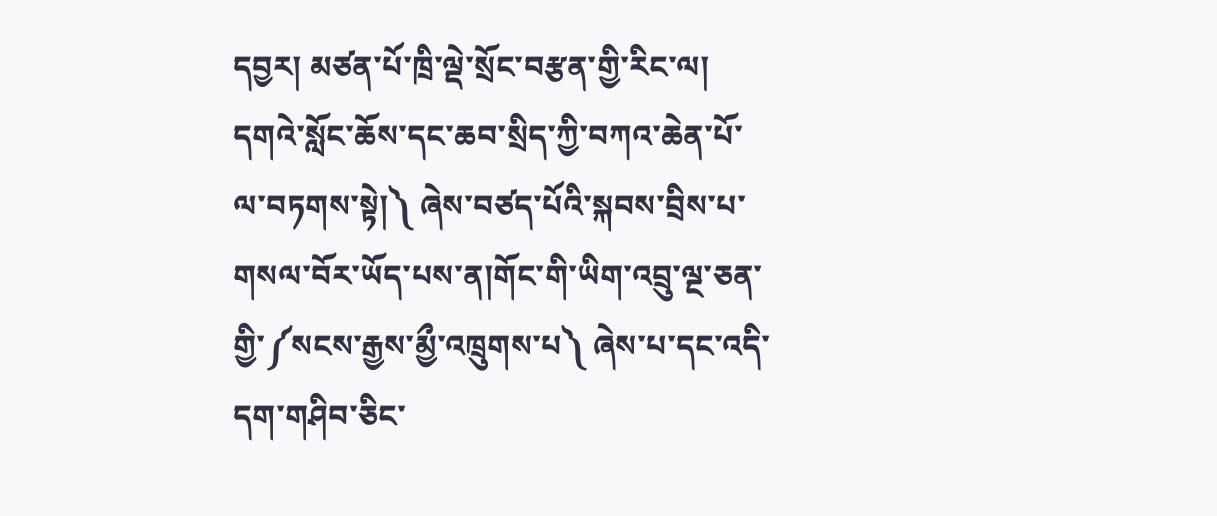དབྱར། མཙན་པོ་ཁྲི་ལྡེ་སྲོང་བརྩན་གྱི་རིང་ལ། དགའེ་སློང་ཆོས་དང་ཆབ་སྲིད་ཀྱི་བཀའ་ཆེན་པོ་ལ་བཏགས་སྟེ།༽ ཞེས་བཙད་པོའི་སྐབས་བྲིས་པ་གསལ་བོར་ཡོད་པས་ན།གོང་གི་ཡིག་འབྲུ་ལྔ་ཅན་གྱི་༼སངས་རྒྱས་མྱྀ་འཁྲུགས་པ༽ ཞེས་པ་དང་འདི་དག་གཤིབ་ཅིང་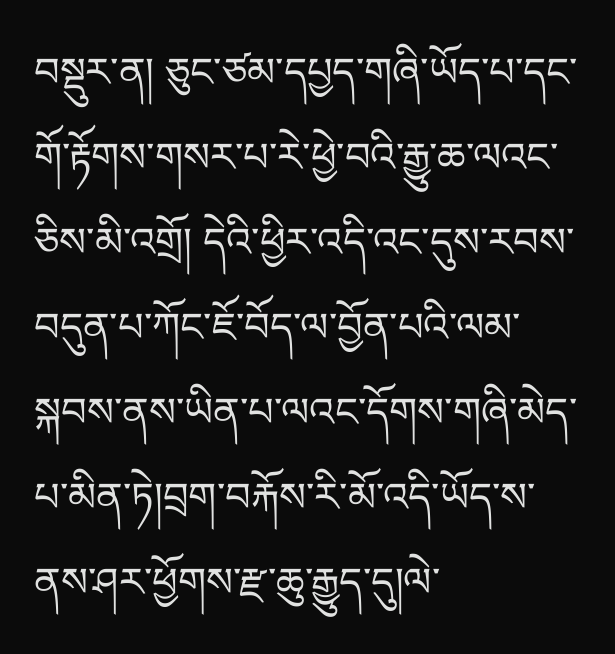བསྡུར་ན། ཅུང་ཙམ་དཔྱད་གཞི་ཡོད་པ་དང་གོ་རྟོགས་གསར་པ་རེ་ཕྱེ་བའི་རྒྱུ་ཆ་ལའང་ཅིས་མི་འགྲོ། དེའི་ཕྱིར་འདི་འང་དུས་རབས་བདུན་པ་ཀོང་ཇོ་བོད་ལ་བྱོན་པའི་ལམ་སྐབས་ནས་ཡིན་པ་ལའང་དོགས་གཞི་མེད་པ་མིན་ཏེ།བྲག་བརྐོས་རི་མོ་འདི་ཡོད་ས་ནས་ཤར་ཕྱོགས་རྫ་ཆུ་རྒྱུད་དུ།ལེ་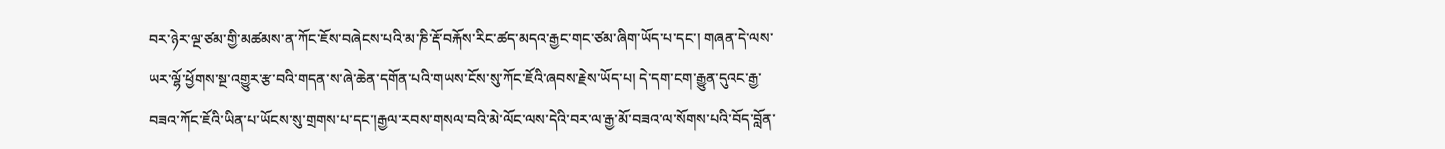བར་ཉེར་ལྔ་ཙམ་གྱི་མཚམས་ན་ཀོང་ཇོས་བཞེངས་པའི་མ་ཎི་རྡོ་བརྐོས་རིང་ཚད་མདའ་རྒྱང་གང་ཙམ་ཞིག་ཡོད་པ་དང་། གཞན་དེ་ལས་ཡར་ལྷོ་ཕྱོགས་སྔ་འགྱུར་རྩ་བའི་གདན་ས་ཞེ་ཆེན་དགོན་པའི་གཡས་ངོས་སུ་ཀོང་ཇོའི་ཞབས་རྗེས་ཡོད་པ། དེ་དག་ངག་རྒྱུན་དུའང་རྒྱ་བཟའ་ཀོང་ཇོའི་ཡིན་པ་ཡོངས་སུ་གྲགས་པ་དང་།རྒྱལ་རབས་གསལ་བའི་མེ་ལོང་ལས་དེའི་བར་ལ་རྒྱ་མོ་བཟའ་ལ་སོགས་པའི་བོད་བློན་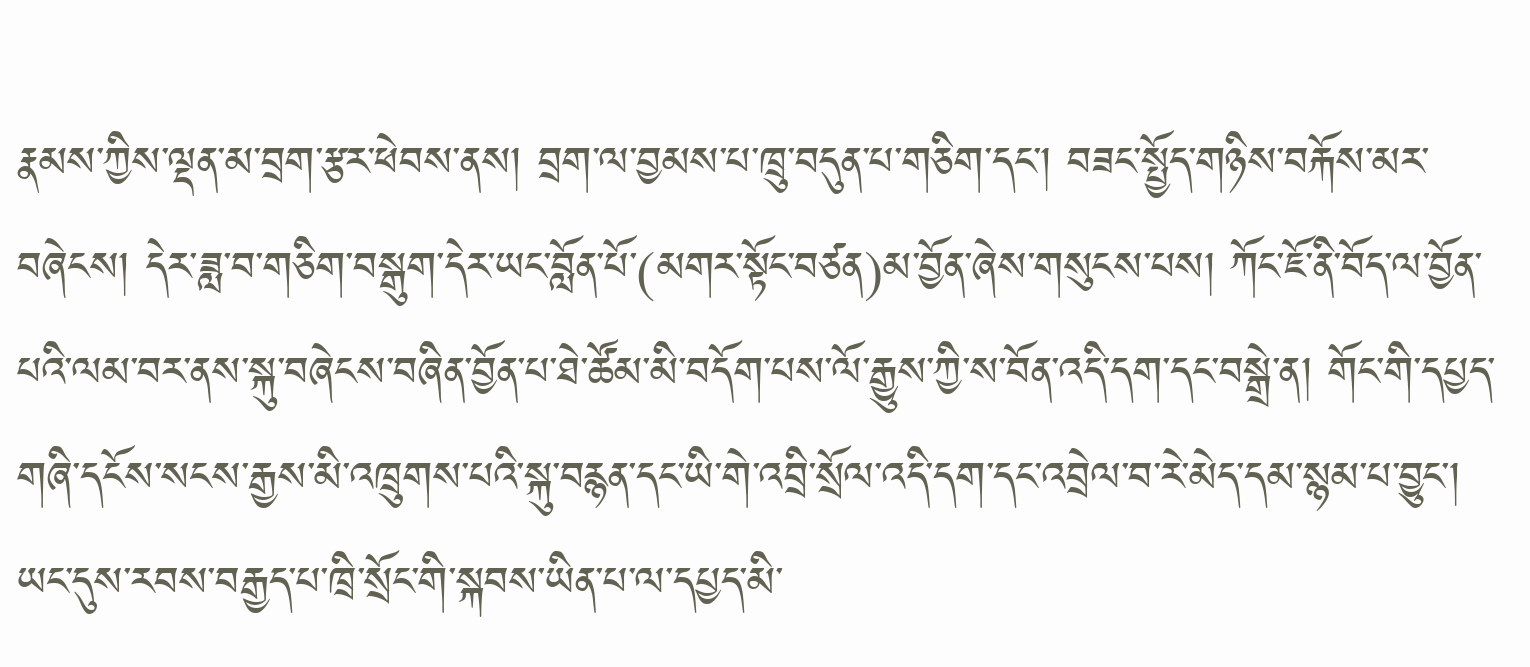རྣམས་ཀྱིས་ལྡན་མ་བྲག་རྩར་ཕེབས་ནས། བྲག་ལ་བྱམས་པ་ཁྲུ་བདུན་པ་གཅིག་དང་། བཟང་སྤྱོད་གཉིས་བརྐོས་མར་བཞེངས། དེར་ཟླ་བ་གཅིག་བསྒུག་དེར་ཡང་བློན་པོ་(མགར་སྟོང་བཙན)མ་བྱོན་ཞེས་གསུངས་པས། ཀོང་ཇོ་ནི་བོད་ལ་བྱོན་པའི་ལམ་བར་ནས་སྐུ་བཞེངས་བཞིན་བྱོན་པ་ཐེ་ཚོམ་མི་བདོག་པས་ལོ་རྒྱུས་ཀྱི་ས་བོན་འདི་དག་དང་བསྒྲེ་ན། གོང་གི་དཔྱད་གཞི་དངོས་སངས་རྒྱས་མི་འཁྲུགས་པའི་སྐུ་བརྙན་དང་ཡི་གེ་འབྲི་སྲོལ་འདི་དག་དང་འབྲེལ་བ་རེ་མེད་དམ་སྙམ་པ་བྱུང་། ཡང་དུས་རབས་བརྒྱད་པ་ཁྲི་སྲོང་གི་སྐབས་ཡིན་པ་ལ་དཔྱད་མི་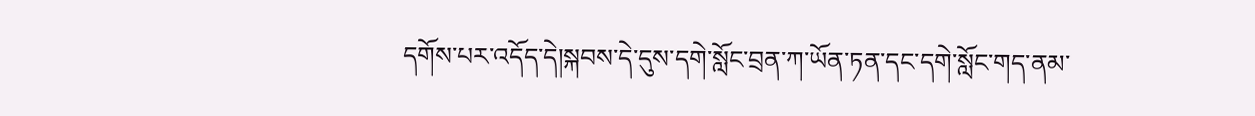དགོས་པར་འདོད་དེ།སྐབས་དེ་དུས་དགེ་སློང་བྲན་ཀ་ཡོན་ཏན་དང་དགེ་སློང་གད་ནམ་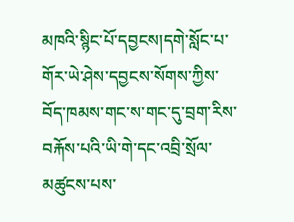མཁའི་སྙིང་པོ་དབྱངས།དགེ་སློང་པ་གོར་ཡེ་ཤེས་དབྱངས་སོགས་ཀྱིས་བོད་ཁམས་གང་ས་གང་དུ་བྲག་རིས་བརྐོས་པའི་ཡི་གེ་དང་འབྲི་སྲོལ་མཚུངས་པས་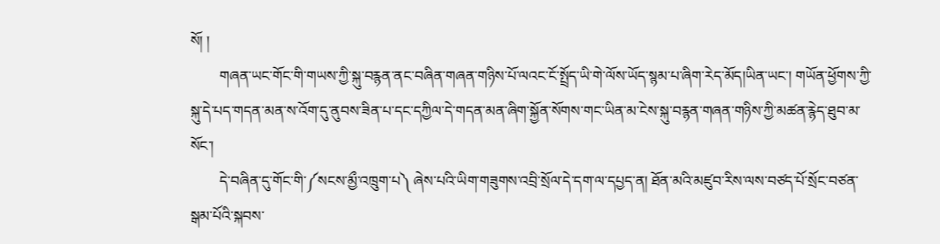སོ། །
        གཞན་ཡང་གོང་གི་གཡས་ཀྱི་སྐུ་བརྙན་ནང་བཞིན་གཞན་གཉིས་པོ་ལའང་ངོ་སྤྲོད་ཡི་གེ་ལོས་ཡོད་སྙམ་པ་ཞིག་རེད་མོད།ཡིན་ཡང་། གཡོན་ཕྱོགས་ཀྱི་སྐུ་དེ་པད་གདན་མན་ས་འོག་དུ་ནུབས་ཟིན་པ་དང་དཀྱིལ་དེ་གདན་མན་ཞིག་སྐྱོན་སོགས་གང་ཡིན་མ་ངེས་སྐུ་བརྙན་གཞན་གཉིས་ཀྱི་མཚན་རྙེད་ཐུབ་མ་སོང་།
        དེ་བཞིན་དུ་གོང་གི་༼སངས་མྱྀ་འཁྲུག་པ༽ ཞེས་པའི་ཡིག་གཟུགས་འབྲི་སྲོལ་དེ་དག་ལ་དཔྱད་ན། ཐོན་མའི་མཛུབ་རིས་ལས་བཙད་པོ་སྲོང་བཙན་སྒམ་པོའི་སྐབས་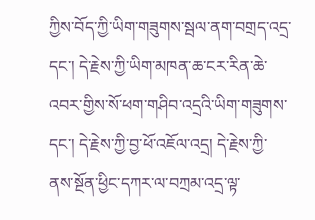ཀྱིས་བོད་ཀྱི་ཡིག་གཟུགས་སྦལ་ནག་བགྲད་འདྲ་དང་། དེ་རྗེས་ཀྱི་ཡིག་མཁན་ཆ་ངར་རིན་ཆེ་འབར་གྱིས་སོ་ཕག་གཤིབ་འདྲའི་ཡིག་གཟུགས་དང་། དེ་རྗེས་ཀྱི་བྱ་ཕོ་འཇོལ་འདྲ། དེ་རྗེས་ཀྱི་ནས་སྔོན་ཕྱིང་དཀར་ལ་བཀྲམ་འདྲ་ལྟ་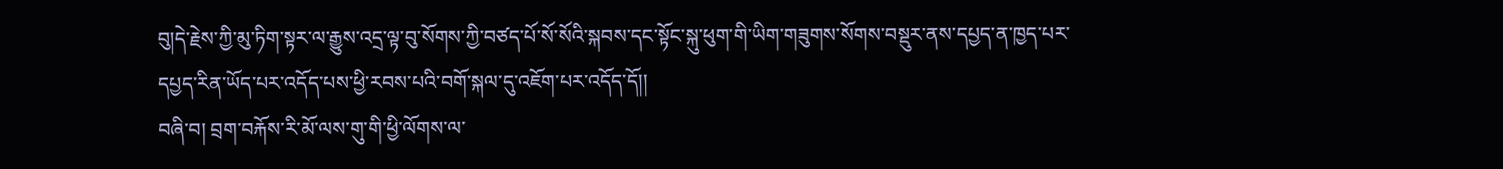བུ།དེ་རྗེས་ཀྱི་མུ་ཏིག་སྟར་ལ་རྒྱུས་འདྲ་ལྟ་བུ་སོགས་ཀྱི་བཙད་པོ་སོ་སོའི་སྐབས་དང་སྟོང་སྐུ་ཕུག་གི་ཡིག་གཟུགས་སོགས་བསྡུར་ནས་དཔྱད་ན་ཁྱད་པར་དཔྱད་རིན་ཡོད་པར་འདོད་པས་ཕྱི་རབས་པའི་བགོ་སྐལ་དུ་འཇོག་པར་འདོད་དོ།།
བཞི་བ། བྲག་བརྐོས་རི་མོ་ལས་གུ་གི་ཕྱི་ལོགས་ལ་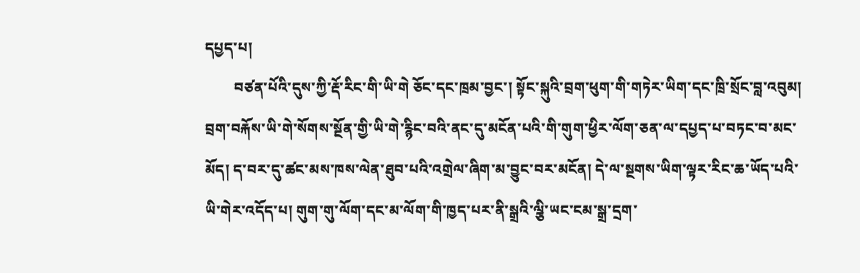དཔྱད་པ།
        བཙན་པོའི་དུས་ཀྱི་རྡོ་རིང་གི་ཡི་གེ ཅོང་དང་ཁྲམ་བྱང་། སྟོང་སྐུའི་བྲག་ཕུག་གི་གཏེར་ཡིག་དང་ཁྲི་སྲོང་བླ་འབུམ། བྲག་བརྐོས་ཡི་གེ་སོགས་སྔོན་གྱི་ཡི་གེ་རྙིང་བའི་ནང་དུ་མངོན་པའི་གི་གུག་ཕྱིར་ལོག་ཅན་ལ་དཔྱད་པ་བཏང་བ་མང་མོད། ད་བར་དུ་ཚང་མས་ཁས་ལེན་ཐུབ་པའི་འགྲེལ་ཞིག་མ་བྱུང་བར་མངོན། དེ་ལ་སྔགས་ཡིག་ལྟར་རིང་ཆ་ཡོད་པའི་ཡི་གེར་འདོད་པ། གུག་གུ་ལོག་དང་མ་ལོག་གི་ཁྱད་པར་ནི་སྒྲའི་ལྕི་ཡང་ངམ་སྒྲ་དྲག་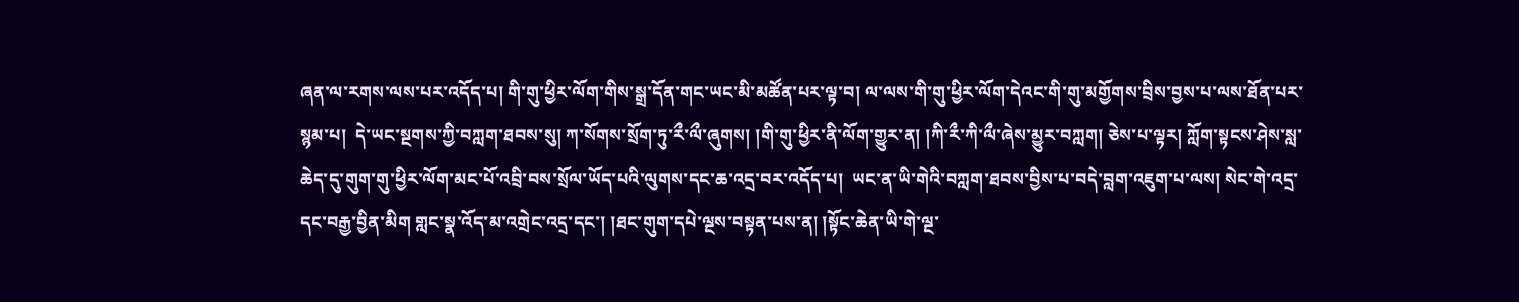ཞན་ལ་རགས་ལས་པར་འདོད་པ། གི་གུ་ཕྱིར་ལོག་གིས་སྒྲ་དོན་གང་ཡང་མི་མཚོན་པར་ལྟ་བ། ལ་ལས་གི་གུ་ཕྱིར་ལོག་དེའང་གི་གུ་མགྱོགས་བྲིས་བྱས་པ་ལས་ཐོན་པར་སྙམ་པ།  དེ་ཡང་སྔགས་ཀྱི་བཀླག་ཐབས་སུ། ཀ་སོགས་སྲོག་ཏུ་རྀ་ལྀ་ཞུགས། །གི་གུ་ཕྱིར་ནི་ལོག་གྱུར་ན། །ཀི་རྀ་ཀི་ལྀ་ཞེས་མྱུར་བཀླག། ཅེས་པ་ལྟར། ཀློག་སྟངས་ཤེས་སླ་ཆེད་དུ་གུག་གུ་ཕྱིར་ལོག་མང་པོ་འབྲི་བས་སྲོལ་ཡོད་པའི་ལུགས་དང་ཆ་འདྲ་བར་འདོད་པ།  ཡང་ན་ཡི་གེའི་བཀླག་ཐབས་བྱིས་པ་བདེ་བླག་འཇུག་པ་ལས། སེང་གེ་འདྲ་དང་བརྒྱ་བྱིན་མིག གླང་སྣ་འོད་མ་འགྲེང་འདྲ་དང་། །ཐང་གུག་དཔེ་ལྔས་བསྟན་པས་ན། །སྟོང་ཆེན་ཡི་གེ་ལྔ་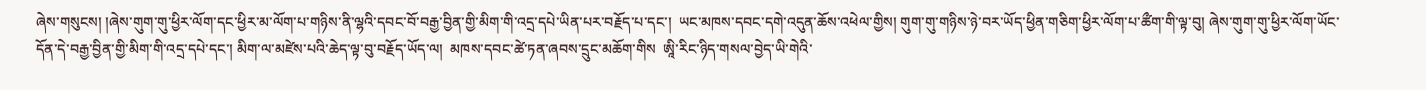ཞེས་གསུངས། །ཞེས་གུག་གུ་ཕྱིར་ལོག་དང་ཕྱིར་མ་ལོག་པ་གཉིས་ནི་ལྷའི་དབང་བོ་བརྒྱ་བྱིན་གྱི་མིག་གི་འདྲ་དཔེ་ཡིན་པར་བརྗོད་པ་དང་།  ཡང་མཁས་དབང་དགེ་འདུན་ཆོས་འཕེལ་གྱིས། གུག་གུ་གཉིས་ཉེ་བར་ཡོད་ཕྱིན་གཅིག་ཕྱིར་ལོག་པ་ཚྀག་གི་ལྟ་བུ། ཞེས་གུག་གུ་ཕྱིར་ལོག་ཡོང་དོན་དེ་བརྒྱ་བྱིན་གྱི་མིག་གི་འདྲ་དཔེ་དང་། མིག་ལ་མཛེས་པའི་ཆེད་ལྟ་བུ་བརྗོད་ཡོད་ལ།  མཁས་དབང་ཚེ་ཏན་ཞབས་དྲུང་མཆོག་གིས  ཨཱི་རིང་ཉིད་གསལ་བྱེད་ཡི་གེའི་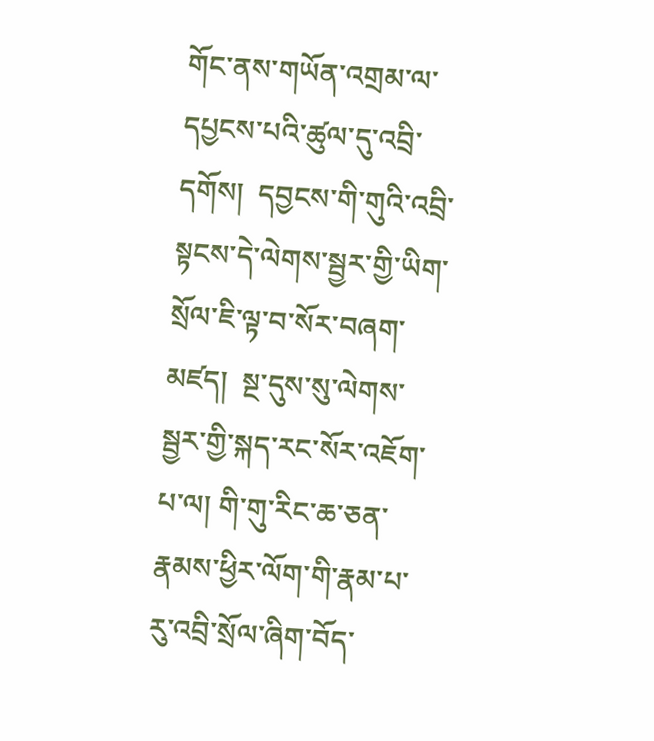གོང་ནས་གཡོན་འགྲམ་ལ་དཔྱངས་པའི་ཚུལ་དུ་འབྲི་དགོས།  དབྱངས་གི་གུའི་འབྲི་སྟངས་དེ་ལེགས་སྦྱར་གྱི་ཡིག་སྲོལ་ཇི་ལྟ་བ་སོར་བཞག་མཛད།  སྔ་དུས་སུ་ལེགས་སྦྱར་གྱི་སྐད་རང་སོར་འཇོག་པ་ལ། གི་གུ་རིང་ཆ་ཅན་རྣམས་ཕྱིར་ལོག་གི་རྣམ་པ་རུ་འབྲི་སྲོལ་ཞིག་བོད་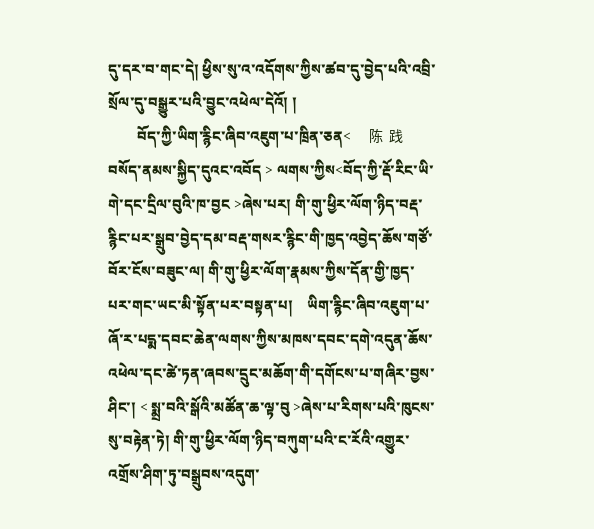དུ་དར་བ་གང་དེ། ཕྱིས་སུ་འ་འདོགས་ཀྱིས་ཚབ་དུ་བྱེད་པའི་འབྲི་སྲོལ་དུ་བསྒྱུར་པའི་བྱུང་འཕེལ་དེའོ། །
        བོད་ཀྱི་ཡིག་རྙིང་ཞིབ་འཇུག་པ་ཁྲིན་ཅན<     陈  践      བསོད་ནམས་སྐྱིད་དུའང་འབོད > ལགས་ཀྱིས<བོད་ཀྱི་རྡོ་རིང་ཡི་གེ་དང་དྲིལ་བུའི་ཁ་བྱང >ཞེས་པར། གི་གུ་ཕྱིར་ལོག་ཉིད་བརྡ་རྙིང་པར་སྒྲུབ་བྱེད་དམ་བརྡ་གསར་རྙིང་གི་ཁྱད་འབྱེད་ཆོས་གཙོ་བོར་ངོས་བཟུང་ལ། གི་གུ་ཕྱིར་ལོག་རྣམས་ཀྱིས་དོན་གྱི་ཁྱད་པར་གང་ཡང་མི་སྟོན་པར་བསྟན་པ།    ཡིག་རྙིང་ཞིབ་འཇུག་པ་ཞོ་ར་པདྨ་དབང་ཆེན་ལགས་ཀྱིས་མཁས་དབང་དགེ་འདུན་ཆོས་འཕེལ་དང་ཚེ་ཏན་ཞབས་དྲུང་མཆོག་གི་དགོངས་པ་གཞིར་བྱས་ཤིང་། < སྨྲ་བའི་སྒོའི་མཚོན་ཆ་ལྟ་བུ >ཞེས་པ་རིགས་པའི་ཁུངས་སུ་བརྟེན་ཏེ། གི་གུ་ཕྱིར་ལོག་ཉིད་བཀུག་པའི་ང་རོའི་འགྱུར་འགྲོས་ཤིག་ཏུ་བསྒྲུབས་འདུག་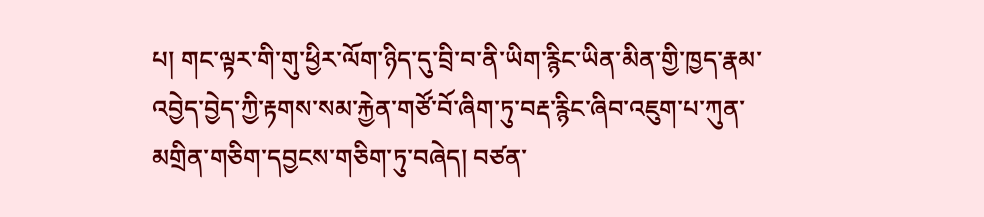པ། གང་ལྟར་གི་གུ་ཕྱིར་ལོག་ཉིད་དུ་བྲི་བ་ནི་ཡིག་རྙིང་ཡིན་མིན་གྱི་ཁྱད་རྣམ་འབྱེད་བྱེད་ཀྱི་རྟགས་སམ་རྐྱེན་གཙོ་བོ་ཞིག་ཏུ་བརྡ་རྙིང་ཞིབ་འཇུག་པ་ཀུན་མགྲིན་གཅིག་དབྱངས་གཅིག་ཏུ་བཞེད། བཙན་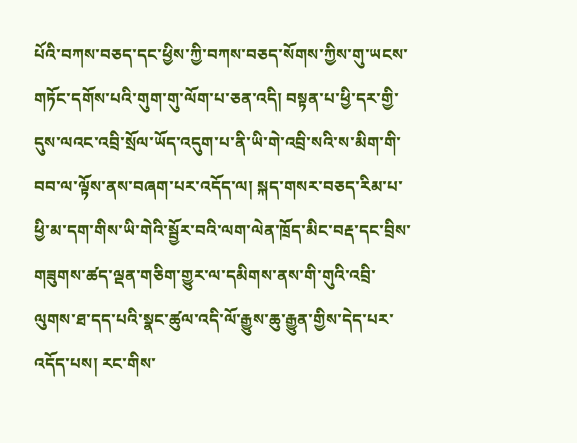པོའི་བཀས་བཅད་དང་ཕྱིས་ཀྱི་བཀས་བཅད་སོགས་ཀྱིས་གུ་ཡངས་གཏོང་དགོས་པའི་གུག་གུ་ལོག་པ་ཅན་འདི། བསྟན་པ་ཕྱི་དར་གྱི་དུས་ལའང་འབྲི་སྲོལ་ཡོད་འདུག་པ་ནི་ཡི་གེ་འབྲི་སའི་ས་མིག་གི་བབ་ལ་ལྟོས་ནས་བཞག་པར་འདོད་ལ། སྐད་གསར་བཅད་རིམ་པ་ཕྱི་མ་དག་གིས་ཡི་གེའི་སྦྱོར་བའི་ལག་ལེན་ཁྲོད་མིང་བརྡ་དང་བྲིས་གཟུགས་ཚད་ལྡན་གཅིག་གྱུར་ལ་དམིགས་ནས་གི་གུའི་འབྲི་ལུགས་ཐ་དད་པའི་སྣང་ཚུལ་འདི་ལོ་རྒྱུས་ཆུ་རྒྱུན་གྱིས་དེད་པར་འདོད་པས། རང་གིས་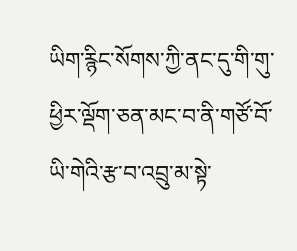ཡིག་རྙིང་སོགས་ཀྱི་ནང་དུ་གི་གུ་ཕྱིར་ལྡོག་ཅན་མང་བ་ནི་གཙོ་བོ་ཡི་གེའི་རྩ་བ་འབྲུ་མ་སྟེ་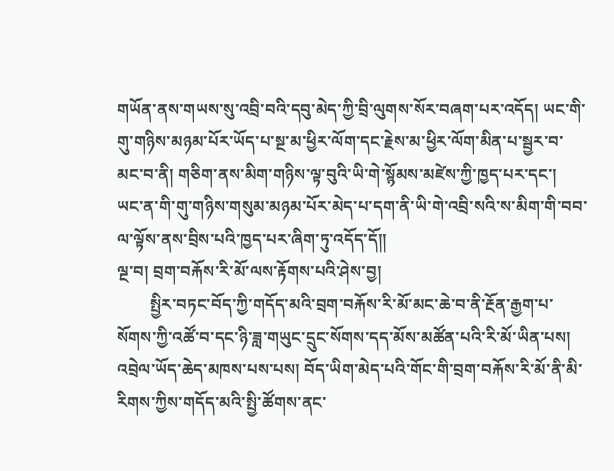གཡོན་ནས་གཡས་སུ་འབྲི་བའི་དབུ་མེད་ཀྱི་བྲི་ལུགས་སོར་བཞག་པར་འདོད། ཡང་གི་གུ་གཉིས་མཉམ་པོར་ཡོད་པ་སྔ་མ་ཕྱིར་ལོག་དང་རྗེས་མ་ཕྱིར་ལོག་མིན་པ་སྦྱར་བ་མང་བ་ནི། གཅིག་ནས་མིག་གཉིས་ལྟ་བུའི་ཡི་གེ་སྙོམས་མཛེས་ཀྱི་ཁྱད་པར་དང་། ཡང་ན་གི་གུ་གཉིས་གསུམ་མཉམ་པོར་མེད་པ་དག་ནི་ཡི་གེ་འབྲི་སའི་ས་མིག་གི་བབ་ལ་ལྟོས་ནས་བྲིས་པའི་ཁྱད་པར་ཞིག་ཏུ་འདོད་དོ།།
ལྔ་བ། བྲག་བརྐོས་རི་མོ་ལས་རྟོགས་པའི་ཤེས་བྱ།
        སྤྱིར་བཏང་བོད་ཀྱི་གདོད་མའི་བྲག་བརྐོས་རི་མོ་མང་ཆེ་བ་ནི་རྔོན་རྒྱག་པ་སོགས་ཀྱི་འཚོ་བ་དང་ཉི་ཟླ་གཡུང་དྲུང་སོགས་དད་མོས་མཚོན་པའི་རི་མོ་ཡིན་པས། འབྲེལ་ཡོད་ཆེད་མཁས་པས་པས། བོད་ཡིག་མེད་པའི་གོང་གི་བྲག་བརྐོས་རི་མོ་ནི་མི་རིགས་ཀྱིས་གདོད་མའི་སྤྱི་ཚོགས་ནང་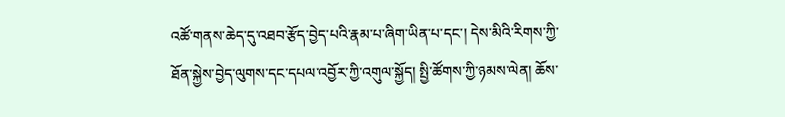འཚོ་གནས་ཆེད་དུ་འཐབ་རྩོད་བྱེད་པའི་རྣམ་པ་ཞིག་ཡིན་པ་དང་། དེས་མིའི་རིགས་ཀྱི་ཐོན་སྐྱེས་བྱེད་ལུགས་དང་དཔལ་འབྱོར་ཀྱི་འགུལ་སྐྱོད། སྤྱི་ཚོགས་ཀྱི་ཉམས་ལེན། ཆོས་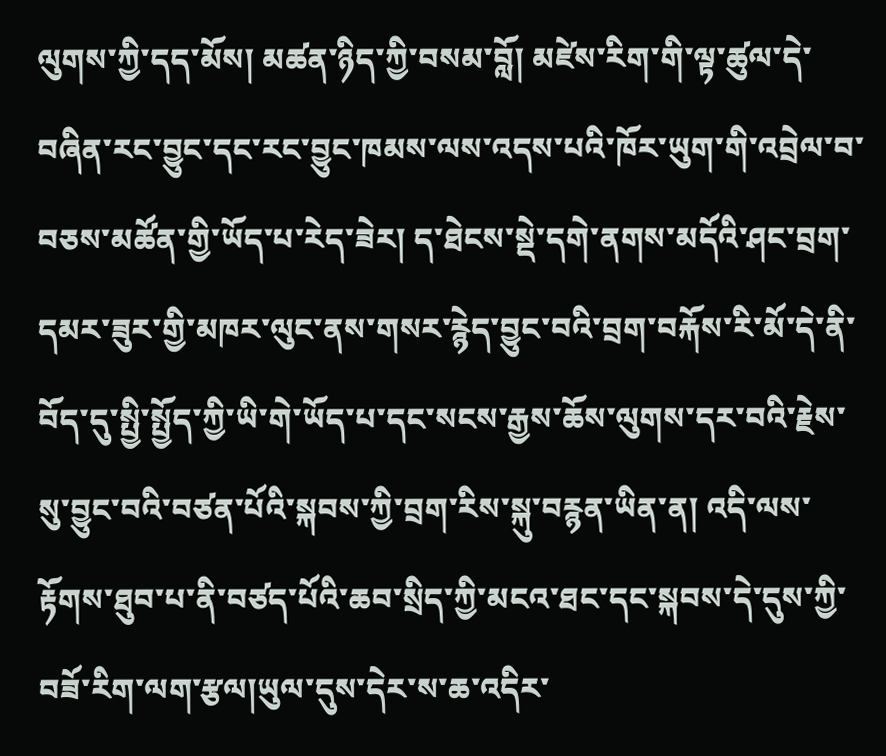ལུགས་ཀྱི་དད་མོས། མཚན་ཉིད་ཀྱི་བསམ་བློ། མཛེས་རིག་གི་ལྟ་ཚུལ་དེ་བཞིན་རང་བྱུང་དང་རང་བྱུང་ཁམས་ལས་འདས་པའི་ཁོར་ཡུག་གི་འབྲེལ་བ་བཅས་མཚོན་གྱི་ཡོད་པ་རེད་ཟེར། ད་ཐེངས་སྡེ་དགེ་ནགས་མདོའི་ཤང་བྲག་དམར་ཟུར་གྱི་མཁར་ལུང་ནས་གསར་རྙེད་བྱུང་བའི་བྲག་བརྐོས་རི་མོ་དེ་ནི་བོད་དུ་སྤྱི་སྤྱོད་ཀྱི་ཡི་གེ་ཡོད་པ་དང་སངས་རྒྱས་ཆོས་ལུགས་དར་བའི་རྗེས་སུ་བྱུང་བའི་བཙན་པོའི་སྐབས་ཀྱི་བྲག་རིས་སྐུ་བརྙན་ཡིན་ན། འདི་ལས་རྟོགས་ཐུབ་པ་ནི་བཙད་པོའི་ཆབ་སྲིད་ཀྱི་མངའ་ཐང་དང་སྐབས་དེ་དུས་ཀྱི་བཟོ་རིག་ལག་རྩལ།ཡུལ་དུས་དེར་ས་ཆ་འདིར་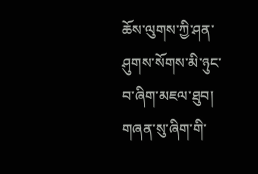ཆོས་ལུགས་ཀྱི་ཤན་ཤུགས་སོགས་མི་ཉུང་བ་ཞིག་མཇལ་ཐུབ།  གཞན་སུ་ཞིག་གི་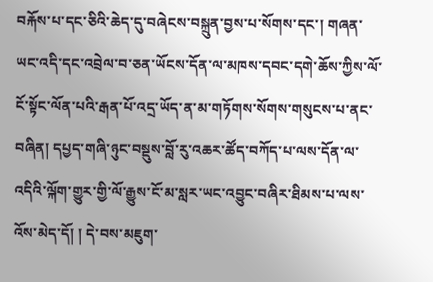བརྐོས་པ་དང་ཅིའི་ཆེད་དུ་བཞེངས་བསྐྲུན་བྱས་པ་སོགས་དང་། གཞན་ཡང་འདི་དང་འབྲེལ་བ་ཅན་ཡོངས་དོན་ལ་མཁས་དབང་དགེ་ཆོས་ཀྱིས་ལོ་ངོ་སྟོང་ལོན་པའི་རྒན་པོ་འདྲ་ཡོད་ན་མ་གཏོགས་སོགས་གསུངས་པ་ནང་བཞིན། དཔྱད་གཞི་ཉུང་བསྡུས་བློ་རུ་འཆར་ཚོད་བཀོད་པ་ལས་དོན་ལ་འདིའི་ལྐོག་གྱུར་གྱི་ལོ་རྒྱུས་ངོ་མ་སླར་ཡང་འབྱུང་བཞིར་ཐིམས་པ་ལས་འོས་མེད་དོ། ། དེ་བས་མཇུག་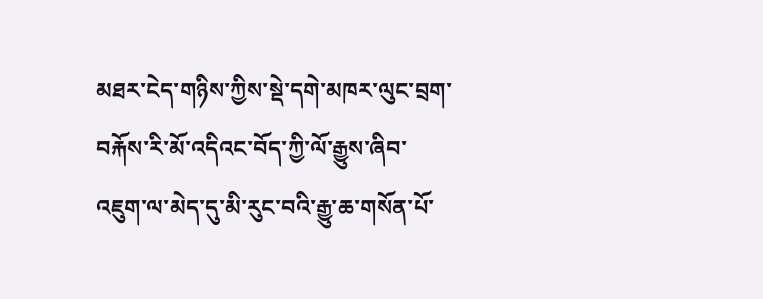མཐར་ངེད་གཉིས་ཀྱིས་སྡེ་དགེ་མཁར་ལུང་བྲག་བརྐོས་རི་མོ་འདིའང་བོད་ཀྱི་ལོ་རྒྱུས་ཞིབ་འཇུག་ལ་མེད་དུ་མི་རུང་བའི་རྒྱུ་ཆ་གསོན་པོ་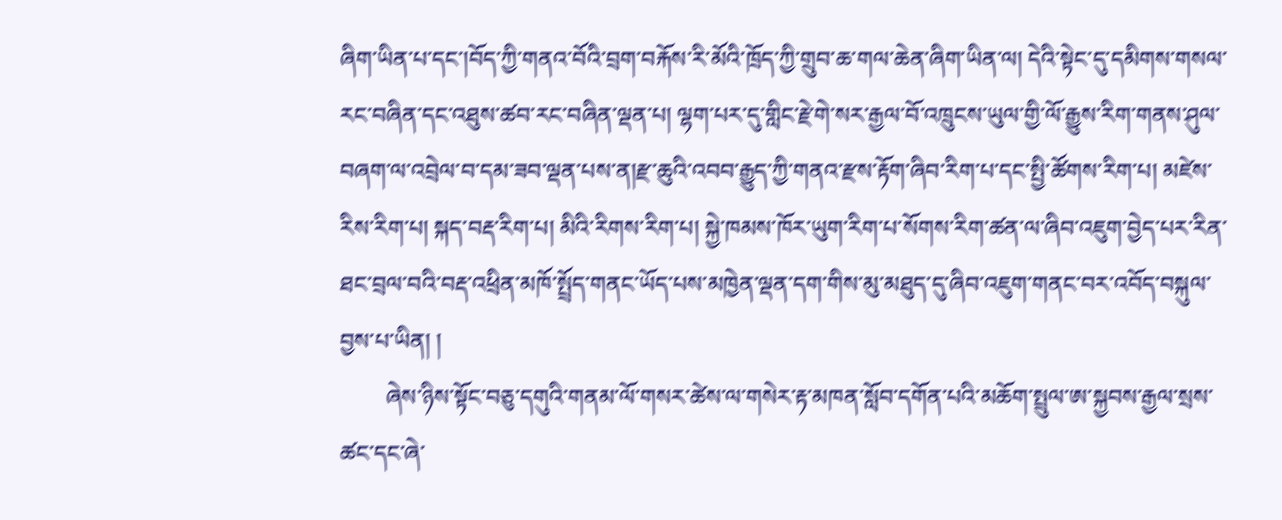ཞིག་ཡིན་པ་དང་།བོད་ཀྱི་གནའ་བོའི་བྲག་བརྐོས་རི་མོའི་ཁྲོད་ཀྱི་གྲུབ་ཆ་གལ་ཆེན་ཞིག་ཡིན་ལ། དེའི་སྟེང་དུ་དམིགས་གསལ་རང་བཞིན་དང་འཐུས་ཚབ་རང་བཞིན་ལྡན་པ། ལྷག་པར་དུ་གླིང་རྗེ་གེ་སར་རྒྱལ་བོ་འཁྲུངས་ཡུལ་གྱི་ལོ་རྒྱུས་རིག་གནས་ཤུལ་བཞག་ལ་འབྲེལ་བ་དམ་ཟབ་ལྡན་པས་ན།རྫ་ཆུའི་འབབ་རྒྱུད་ཀྱི་གནའ་རྫས་རྟོག་ཞིབ་རིག་པ་དང་སྤྱི་ཚོགས་རིག་པ། མཛེས་རིས་རིག་པ། སྐད་བརྡ་རིག་པ། མིའི་རིགས་རིག་པ། སྐྱེ་ཁམས་ཁོར་ཡུག་རིག་པ་སོགས་རིག་ཚན་ལ་ཞིབ་འཇུག་བྱེད་པར་རིན་ཐང་བྲལ་བའི་བརྡ་འཕྲིན་མཁོ་སྤྲོད་གནང་ཡོད་པས་མཁྱེན་ལྡན་དག་གིས་མུ་མཐུད་དུ་ཞིབ་འཇུག་གནང་བར་འབོད་བསྐུལ་བྱས་པ་ཡིན། །
        ཞེས་ཉིས་སྟོང་བཅུ་དགུའི་གནམ་ལོ་གསར་ཚེས་ལ་གསེར་རྟ་མཁན་སློབ་དགོན་པའི་མཆོག་སྤྲུལ་ཨ་སྐྱབས་རྒྱལ་སྲས་ཚང་དང་ཞེ་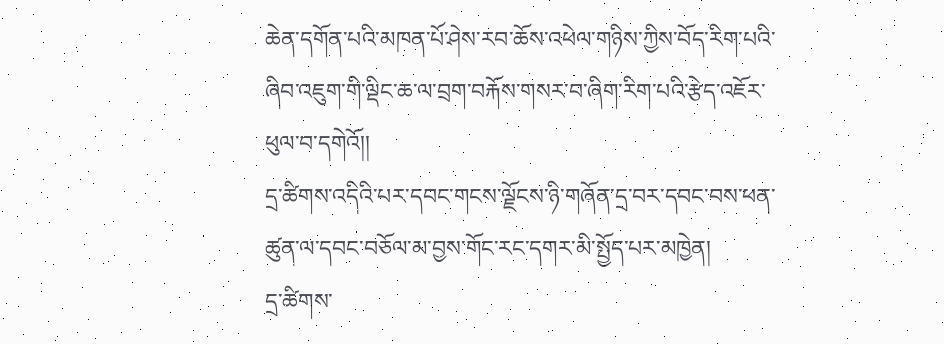ཆེན་དགོན་པའི་མཁན་པོ་ཤེས་རབ་ཆོས་འཕེལ་གཉིས་ཀྱིས་བོད་རིག་པའི་ཞིབ་འཇུག་གི་ལྡིང་ཆ་ལ་བྲག་བརྐོས་གསར་བ་ཞིག་རིག་པའི་རྩེད་འཇོར་ཕུལ་བ་དགེའོ།།
དྲ་ཚིགས་འདིའི་པར་དབང་གངས་ལྗོངས་ཉི་གཞོན་དྲ་བར་དབང་བས་ཕན་ཚུན་ལ་དབང་བཅོལ་མ་བྱས་གོང་རང་དགར་མི་སྤྱོད་པར་མཁྱེན།
དྲ་ཚིགས་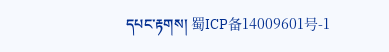དཔང་རྟགས། 蜀ICP备14009601号-1